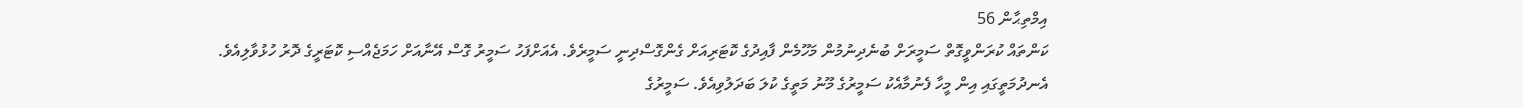އިމްތިޙާން 56
ކަންތައް ކުރަންވީގޮތް ސަމީރަށް ބުނެދިނުމުން މަހޫމެން ފާއިދުގެ ކޮޓަރިއަށް ގެންގޮސްދިނީ ސަމީރެވެ. އެއަށްފަހު ސަމީރު ގޮސް އޭނާއަށް ހަމަޖެއްސި ކޮޓަރީގެ ދޮރު ހުޅުވާލިއެވެ.
އެނދުމަތީގައި އިން މީހާ ފެނުމާއެކު ސަމީރުގެ މޫނު މަތީގެ ކުލަ ބަދަލުވިއެވެ. ސަމީރުގެ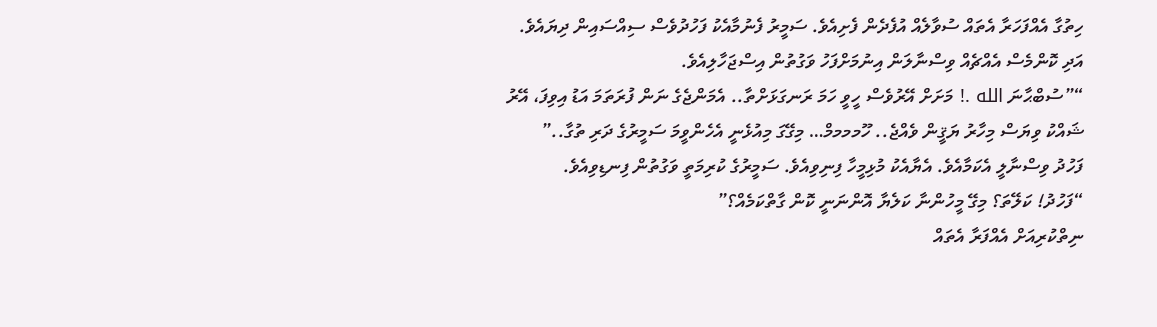ހިތުގާ އެއްފަހަރާ އެތައް ސުވާލެއް އުފެދެން ފެށިއެވެ. ސަމީރު ފެނުމާއެކު ފަހުދުވެސް ސިއްސައިން ދިޔައެވެ. އަދި ކޮންމެސް އެއްޗެއް ވިސްނާލަން އިނުމަށްފަހު ވަގުތުން އިސްޖަހާލިއެވެ.
“”ސުބްޙާނަ الله .! މަށަށް އޭރުވެސް ހީވީ ހަމަ ރަނގަޅަށްތާ.. އެމަންޖެގެ ނަން ފުރަތަމަ އަޑު އިވިފަ، އޭރު ޝައްކު ވިޔަސް މިހާރު ޔަޤީން ވެއްޖެ.. ހޫމމމމް… މިގޭގަ މިއުޅެނީ އެހެންވީމަ ސަމީރުގެ ދަރި ތުގާ..”
ފަހުދު ވިސްނާލީ އެކަމާއެވެ. އެޔާއެކު މުޅިމީހާ ފިނިވިއެވެ. ސަމީރުގެ ކުރިމަތީ ވަގުތުން ފިނޑިވިއެވެ.
“ފަހުދު! ކަލޭތަ؟ މިގޭ މީހުންނާ ކަލެޔާ އޮންނަނީ ކޮން ގާތްކަމެއް؟”
ނިތްކުރިއަށް އެއްފަރާ އެތައް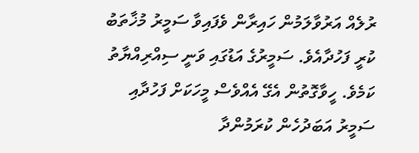ރުލެއް އަރުވާލަމުން ހައިރާން ވެފައިވާ ސަމީރު މުޚާތަބު ކުރީ ފަހުދާއެވެ. ސަމީރުގެ އަޑުގައި ވަނީ ސިއްރިއްޔާތު ކަމެވެ. ހީވާގޮތުން އެގޭ އެއްވެސް މީހަކަށް ފަހުދާއި ސަމީރު އަބަދުހެން ކުރަމުންދާ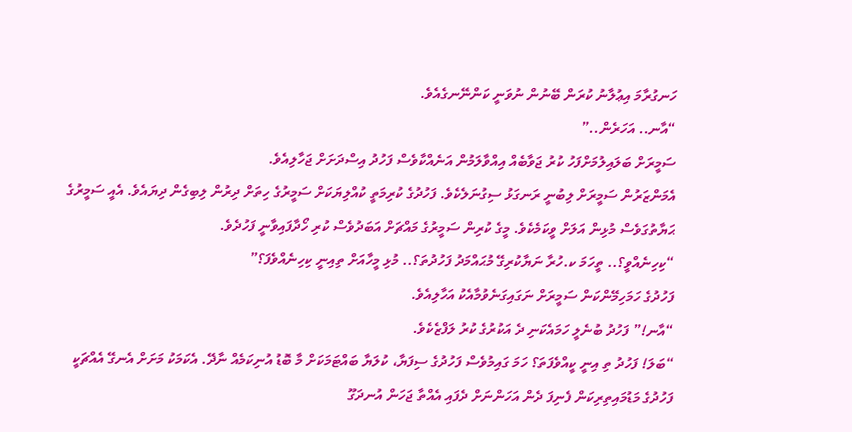ހަނގުރާމަ އިޢުލާނު ކުރަން ބޭނުން ނުވަނީ ކަންނޭނގެއެވެ.
“އާނ.. އަހަރެން..”
ސަމީރަށް ބަލައިލުމަށްފަހު ކުރު ޖަވާބެއް އިއްވާލަމުން އަނެއްކާވެސް ފަހުދު އިސްދަށަށް ޖަހާލިއެވެ.
އެމަންޒަރުން ސަމީރަށް ލިބުނީ ރަނގަޅު ސިގުނަލެކެވެ. ފަހުދުގެ ކުރިމަތީ ކުއްލިޔަކަށް ސަމީރުގެ ހިތަށް ދިރުން ލިބިގެން ދިޔައެވެ. އެއީ ސަމީރުގެ ޙަޔާތުގަވެސް މުޅިން އަލަށް ވީކަމެކެވެ. މީގެ ކުރިން ސަމީރުގެ މައްޗަށް އަބަދުވެސް ކުރި ހޯދާފައިވާނީ ފަހުދެވެ.
“ކިހިނެއްވީ؟.. ތީހަމަ ކ.ހުރާ ނަޔާކުރިގޭ މުޙައްމަދު ފަހުދުތަ؟.. މުޅި މީހާއަށް ތިއިނީ ކިހިނެއްވެފަ؟”
ފަހުދުގެ ހަމަހިމޭންކަން ސަމީރަށް ނަގައިގަނެވުމާއެކު އަހާލިއެވެ.
“އާނ!” ފަހުދު ބުނެލީ ހަމައެކަނި ދެ އަކުރުގެ ކުރު ލަފްޒެކެވެ.
“ބަލަ! ފަހުދު ތި އިނީ ކީއްވެފަތަ؟ ހަމަ ގައިމުވެސް ފަހުދުގެ ސިފަޔާ، ކުލަޔާ ބައްޓަމަކަށް މާ ބޮޑު އުނިކަމެއް ނާދޭ. އެކަމަކު މަށަށް އެނގޭ އެއްޗަކީ ފަހުދުގެ މަޑުމައިތިރިކަން ފެނިފަ ދެން އަހަންނަށް ދެފައި އެއްތާ ޖަހަން އުނދަގޫ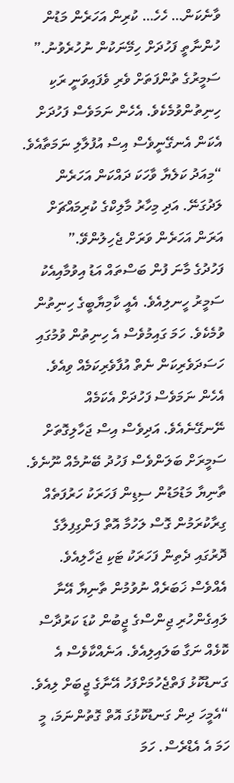ވާނެކަން… ހެހެ… ކުރިން އަހަރެން މަޑުން ހުންނާތީ ފަހުދަށް ހިމޭނަކުން ނުހުރެވުނު.”
ސަމީރުގެ ތުންފަތަށް ވެރި ވެފައިވަނީ ރަކި ހިނިތުންވުމެކެވެ. އެހެން ނަމަވެސް ފަހުދަށް އެކަން އެނގޭނީވެސް އިސް އުފުލާލި ނަމަތާއެވެ.
“މިއަދު ކަލެޔާ ވާހަކަ ދައްކަން އަހަރެން ލަދުގަނޭ. އަދި މިހާރު މާލިކްގެ ކުރިމައްޗަށް އަރަން އަހަރެން ވަރަށް ޖެހިލުންވޭ.”
ފަހުދުގެ މާނަ ފުން ބަސްތައް އަޑު އިވުމާއިއެކު ސަމީރު ހީނލިއެވެ. އެއީ ކާމިޔާބީގެ ހިނިތުން ވުމެކެވެ. ހަމަ ގައިމުވެސް އެ ހިނިތުން ވުމުގައި ހަސަދަވެރިކަން ނެތް އުފާވެރިކަމެއް ވިއެވެ. އެހެން ނަމަވެސް ފަހުދަށް އެކަމެއް ނޭނގޭނެއެވެ. އަދިވެސް އިސް ޖަހާލިގޮތަށް ސަމީރަށް ބަލަންވެސް ފަހުދު ބޭނުމެއް ނޫނެވެ.
ތާނިޔާ މަޑުމަޑުން ސިޑިން ފަހަރަކު ހަރުފަތެއް ގިރާކުރަމުން ގޮސް ލަހުމާ އޮތް ފަންގިފިލާގެ ދޮރުގައި ދެތިން ފަހަރަކު ޓަކި ޖަހާލިއެވެ. އެއްވެސް ޚަބަރެއް ނުވުމުން ތާނިޔާ އޭނާ ލައިގެންހުރި ޖިންސްގެ ޖީބުން ކުޑަ ކަރުދާސް ކޮޅެއް ނަގާ ބަލައިލިއެވެ. އަނެއްކާވެސް އެ ގަނޑުކޮޅު ފަތްޖެހުމަށްފަހު އޭނާގެ ޖީބަށް ލިއެވެ.
“އެމީހަ ދިން ގަނޑުކޮޅުގަ އޮތް ގޮތުންނަމަ، މީ ހަމަ އެ އެޑްރެސް. ހަމަ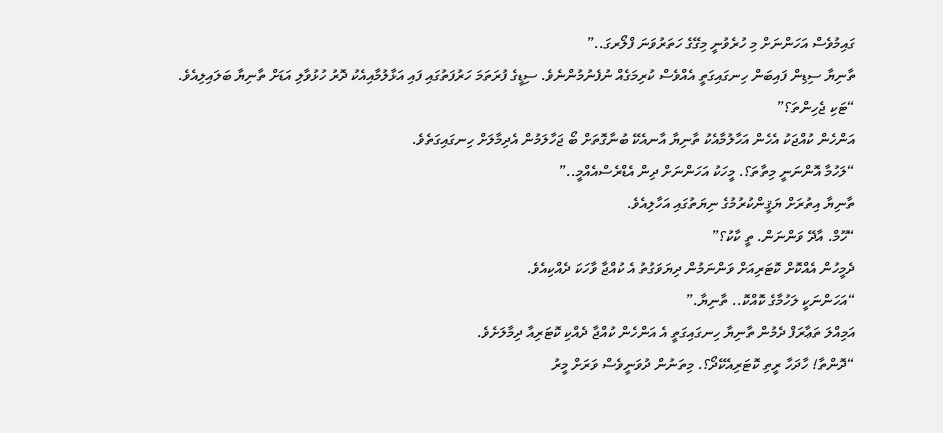ގައިމުވެސް އަހަންނަށް މި ހުރެވުނީ މިގޭގެ ހަތަރުވަނަ ފްލޯރގަ..”
ތާނިޔާ ސިޑިން ފައިބަން ހިނގައިގަތީ އެއްވެސް ކުރިމަގެއް ނުފެނުމުންނެވެ. ސިޑީގެ ފުރަތަމަ ހަރުފަތުގައި ފައި އަޅާލުމާއިއެކު ދޮރު ހުޅުވާލި އަޑަށް ތާނިޔާ ބަލައިލިއެވެ.
“ޓަކި ޖެހިންތަ؟”
އަންހެން ކުއްޖަކު އެހެން އަހާލުމާއެކު ތާނިޔާ އާނއެކޭ ބުނާގޮތަށް ބޯ ޖަހާލަމުން އެދިމާލަށް ހިނގައިގަތެވެ.
“ލަހުމާ އޮންނަނީ މިތާތަ؟. މީހަކު އަހަންނަށް ދިން އެޑްރެސްއެއްމީ..”
ތާނިޔާ އިތުރަށް ޔަޤީންކުރުމުގެ ނިޔަތުގައި އަހާލިއެވެ.
“ހޫމް. އާދޭ ވަންނަން. ތީ ކާކު؟”
ދެމީހުން އެއްކޮށް ކޮޓަރިއަށް ވަންނަމުން ދިޔަވަގުތު އެ ކުއްޖާ ވާހަކަ ދެއްކިއެވެ.
“އަހަންނަކީ ލަހުމާގެ ކޮއްކޮ.. ތާނިޔާ.”
އަމިއްލަ ތަޢާރަފް ދެމުން ތާނިޔާ ހިނގައިގަތީ އެ އަންހެން ކުއްޖާ ދެއްކި ކޮޓަރިއާ ދިމާލަށެވެ.
“ދޮންތާ! ހާދަހާ ރީތި ކޮޓަރިއެކޭދޯ؟. މިތަނުން ދުވަނީވެސް ވަރަށް މީރު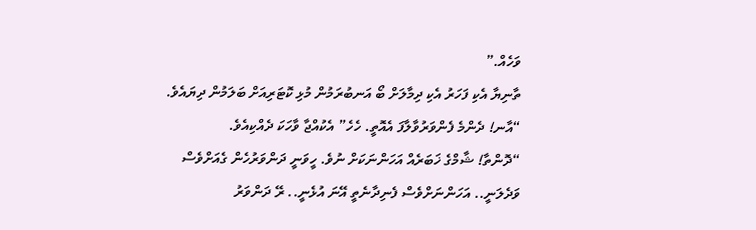ވަހެއް.”
ތާނިޔާ އެކި ފަހަރު އެކި ދިމާލަށް ބޯ އަނބުރަމުން މުޅި ކޮޓަރިއަށް ބަލަމުން ދިޔައެވެ.
“އާނ! ދެންމެ ފެންވަރުވާލާފަ އެއޮތީ. ހެހެ” އެކުއްޖާ ވާހަކަ ދެއްކިއެވެ.
“ދޮންތާ! ޝާމްގެ ޚަބަރެއް އަހަންނަކަށް ނުވެ. ހީވަނީ ދަންވަރުހެން ގެއަށްވެސް ވަދެލަނީ.. އަހަންނަށްވެސް ފެނިދާނެތީ އޭނަ އުޅެނީ.. ރޭ ދަންވަރު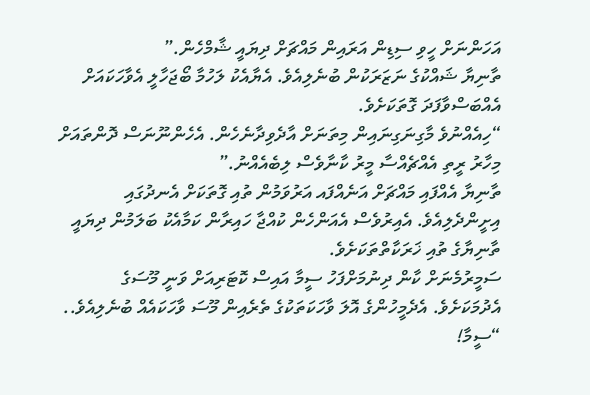އަހަންނަށް ހީވި ސިޑިން އަރައިން މައްޗަށް ދިޔައީ ޝާމްހެން.”
ތާނިޔާ ޝައްކުގެ ނަޒަރަކުން ބުނެލިއެވެ. އެޔާއެކު ލަހުމާ ބޯޖަހާލީ އެވާހަކައަށް އެއްބަސްވާފަދަ ގޮތަކަށެވެ.
“ހިއެއްނުވެ މާގިނަގިނައިން މިތަނަށް އާދެވިދާނެހެން. އެހެންނޫނަސް ދޮންތައަށް މިހާރު ރީތި އެއްޗެއްސާ މީރު ކާނާވެސް ލިބެއެއްނު.”
ތާނިޔާ އެއްފައި މައްޗަށް އަނެއްފައ އަރުވަމުން ތުއި ގޮތަކަށް އެނދުގައި އިށީންދެލިއެވެ. އެއިރުވެސް އެއަންހެން ކުއްޖާ ހައިރާން ކަމާއެކު ބަލަމުން ދިޔައީ ތާނިޔާގެ ތުއި ޚަރަކާތްތަކަށެވެ.
ސަމީރުމެނަށް ކާން ދިނުމަށްފަހު ސީމާ އައިސް ކޮޓަރިއަށް ވަނީ މޫސަގެ އެދުމަކަށެވެ. އެދެމީހުންގެ އޮލަ ވާހަކަތަކުގެ ތެރެއިން މޫސަ ވާހަކައެއް ބުނެލިއެވެ..
“ސީމާ!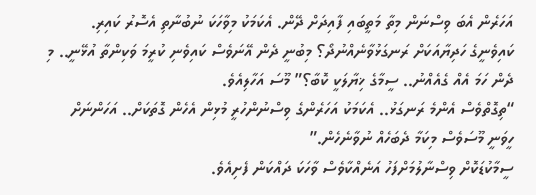އަހަރެން އެބަ ވިސްނަން މިތާ މަތީބައި ފާއިދަށް ދޭން. އެކަމަކު މިވާހަކަ ނުބުނާތި އެސޮރު ކައިރި. ކައިވެނީގެ ހަދިޔާއަކަށް ރަނގަޅުވާނެއްނުދޯ؟ މިބުނީ ދެން އޭނަވެސް ކައިވެނި ކުރީމަ ވަކިންތާ އުޅޭނީ.. މި ދެން ހަމަ އެއް ގެއެއްނު.. ސީމާގެ ޚިޔާލަކީ ކޮބާ؟” މޫސަ އަހާލިއެވެ.
“ތިގޮތްވެސް އެންމެ ރަނގަޅު.. އެކަމަކު އަހަރެންގެ ވިސްނުންހުރީ މުޅިން އެހެން ގޮތަކަށް.. އަހަންނަށް ހީވަނީ މޫސަވެސް މިކަމާ ދެބަހެއް ނުވާނެހެން.”
ސީމާކުޑަކޮށް ވިސްނާލުމަށްފަހު އަނެއްކާވެސް ވާހަކަ ދައްކަން ފެށިއެވެ.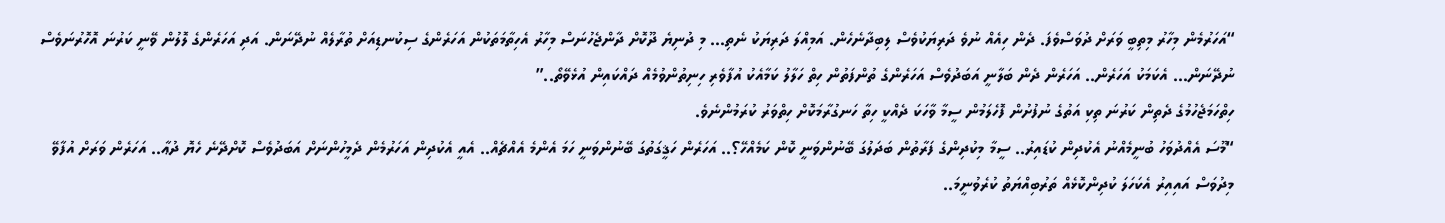“އަހަރުމެން މިހާރު މިތިބީ ވަރަށް ދުވަސްވެފަ. ދެން ހިއެއް ނުވެ ދަރިޔަކުވެސް ލިބިދާނެހެން. އަމިއްލަ ދަރިޔަކު ނެތި… މި ދުނިޔެ ދޫކޮށް ދާންޖެހުނަސް މިހާރު އެހިތާމަތަކުން އަހަރެންގެ ސިކުނޑިއަށް ތުރާލެއް ނުދޭނަން. އަދި އަހަރެންގެ ލޮލުން ވޭނީ ކަރުނަ އޮހޮރުނަވެސް ނުދޭނަން… އެކަމަކު އަހަރެން.. އަހަރެން ދެން ބަލާނީ އަބަދުވެސް އަހަރެންގެ ތުންފަތުން ހިތް ހަލާލު ކަމާއެކު އުފާވެރި ހިނިތުންވުމެއް ދައްކައިން އުޅެވޭތޯ..”
ހިތްހަމަޖެހުމުގެ ދެތިން ކަރުނަ ތިކި އަތުގެ ނުފުށުން ފޮހެލަމުން ސީމާ ވާހަކަ ދެއްކީ ހިތާ ހަނގުރާމަކޮށް ހިތްވަރު ކުރަމުންނެވެ.
“މޫސަ އެއްދުވަހު ބުނީމެއްނު އެކުދިން ކުޑައިރު.. ސީމާ މިކުދިންގެ ފަރާތުން ބަދަލުގަ ބޭނުންވަނީ ކޮން ކަމެއްހޭ؟.. އަހަރެން ހަޤީގަތުގަ ބޭނުންވަނީ ހަމަ އެންމެ އެއްޗެއް.. އެއީ އެކުދިން އަހަރުމެން ދެމީހުންނަށް އަބަދުވެސް ކޮށްދޭނެ ހެޔޮ ދުޢާ.. އަހަރެން ވަރަށް އުފާވޭ މިދުވަސް އައިއިރު އެކަހަލަ ކުދިންކޮޅެއް ތަރުބިއްޔަތު ކުރެވުނީމަ..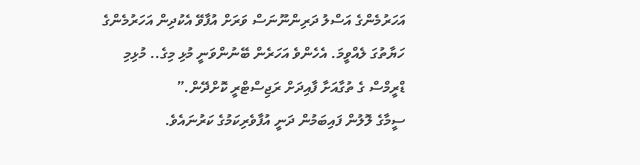އަހަރުމެންގެ އަސްލު ދަރިންނޫނަސް ވަރަށް އުފާވޭ އެކުދިން އަހަރުމެންގެ ހަޔާތުގަ ލެއްވީމަ. އެހެންވެ އަހަރެން ބޭނުންވަނީ މުޅި މިގެ.. މުޅިމި ޑްރީމްސް ގެ ތުގާއަށާ ފާއިދަށް ރަޖިސްޓްރީ ކޮށްދޭން.”
ސީމާގެ ލޮލުން ފައިބަމުން ދަނީ އުފާވެރިކަމުގެ ކަރުނައެވެ.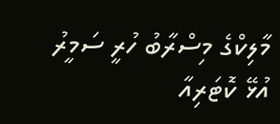މާލިކްގެ މިސްރާބު ހުރީ ސަމީރު އުޅޭ ކޮޓަރިއާ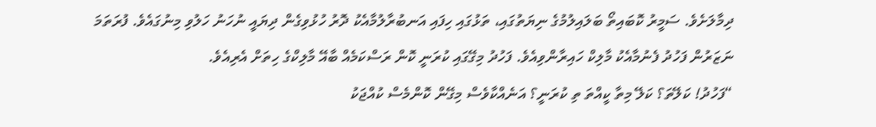ދިމާލަށެވެ. ސަމީރު ކޮބައިތޯ ބަލައިލުމުގެ ނިޔަތުގައި، ތަޅުގައި ހިފައި އަނބުރާލުމާއެކު ދޮރު ހުޅުވިގެން ދިޔައީ ނުހަނު ހަލުވި މިނުގައެވެ. ފުރަތަމަ ނަޒަރުން ފަހުދު ފެނުމާއެކު މާލިކް ހައިރާންވިއެވެ. ފަހުދު މިގޭގައި ކުރަނީ ކޮން ރަސްކަމެއް ބާއޭ މާލިކްގެ ހިތަށް އެރިއެވެ.
“ފަހުދު! ކަލޭތަ؟ ކަލޭ މިތާ ކީއްތަ ތި ކުރަނީ؟ އަނެއްކާވެސް މިގޭން ކޮންމެސް ކުއްޖަކު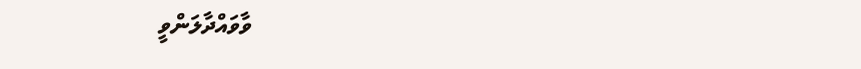ވާވައްދާލަންވީ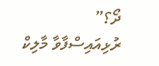ދޯ؟”
ރުޅިއައިސްފާވާ މާލިކް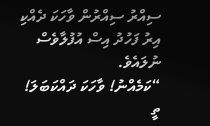ސިއްރު ސިއްރުން ވާހަކަ ދެއްކި އިރު ފަހުދު އިސް އުފުލާވެސް ނުލައެވެ.
“ކަމެއްނު! ވާހަކަ ދައްކަބަލަ! ތީ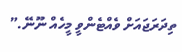ތިދަރަޖައަށް ވެއްޓެންވީ މީހެއް ނޫނޭ.”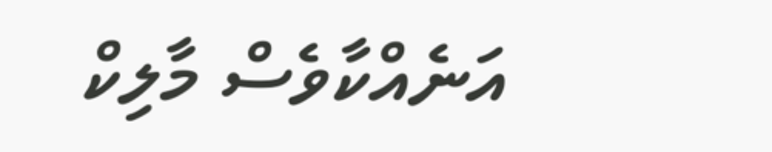އަނެއްކާވެސް މާލިކް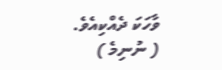ވާހަކަ ދެއްކިއެވެ.
( ނުނިމެ )